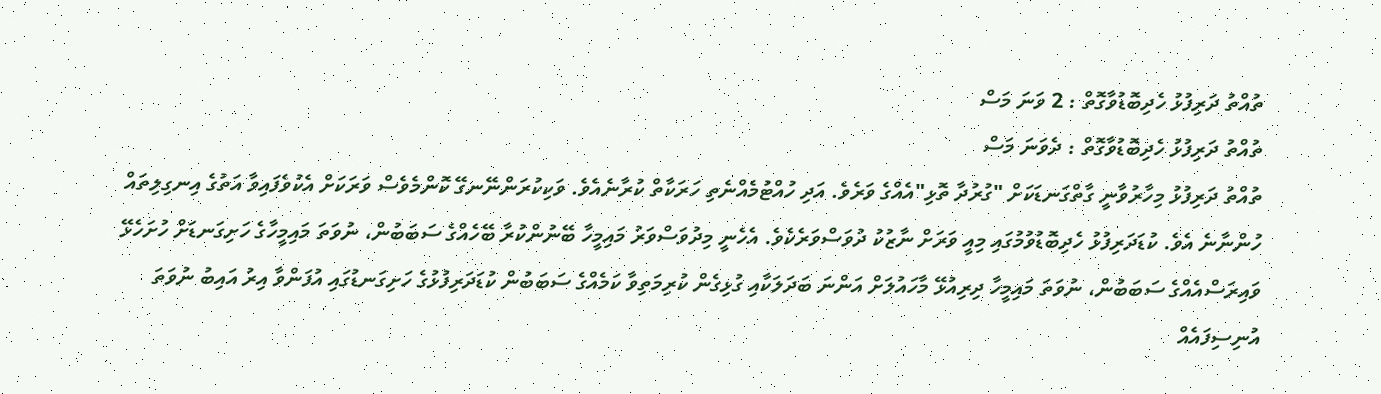ތުއްތު ދަރިފުޅު ހެދިބޮޑުވާގޮތް : 2 ވަނަ މަސް
ތުއްތު ދަރިފުޅު ހެދިބޮޑުވާގޮތް : ދެވަނަ މަސް
ތުއްތު ދަރިފުޅު މިހާރުވާނީ ގާތްގަނޑަކަށް "ގުރުދާ ތޮޅި"އެއްގެ ވަރެވެ. އަދި ހުއްޓުމެއްނެތި ހަރަކާތް ކުރާނެއެވެ. ވަކިކުރަންނޭނގޭ ކޮންމެވެސް ވަރަކަށް އެކުވެފައިވާ އަތުގެ އިނގިލިތައް ހުންނާނެ އެވެ. ކުޑަދަރިފުޅު ހެދިބޮޑުވުމުގައި މިއީ ވަރަށް ނާޒުކު ދުވަސްވަރެކެވެ. އެހެނީ މިދުވަސްވަރު މައިމީހާ ބޭނުންކުރާ ބޭހެއްގެ ސަބަބުން، ނުވަތަ މައިމީހާގެ ހަށިގަނޑަށް ހުށަހެޅޭ ވައިރަސްއެއްގެ ސަބަބުން، ނުވަތަ މައިމީހާ ދިރިއުޅޭ މާހައުލަށް އަންނަ ބަދަލަކާއި ގުޅިގެން ކުރިމަތިވާ ކަމެއްގެ ސަބަބުން ކުޑަދަރިފުޅުގެ ހަށިގަނޑުގައި އުފަންވާ އިރު އައިބު ނުވަތަ އުނިސިފައެއް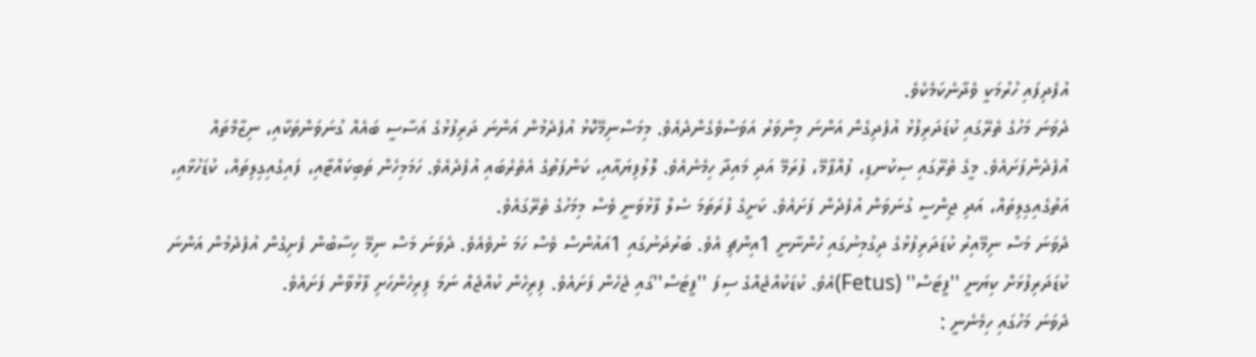އުފެދިފައި ހުރުމަކީ ވެދާނެކަމެކެވެ.
ދެވަނަ މަހުގެ ތެރޭގައި ކުޑަދަރިފުޅު އުފެދިގެން އަންނަ މިންވަރު އަވަސްވެގެންދެއެވެ. މިމަސްނިމޭކޮޅު އުފެދެމުން އަންނަ ދަރިފުޅުގެ އަސާސީ ބައެއް ގުނަވަންތަކާއި، ނިޒާމްތައް އުފެދެންފަށައެވެ. މީގެ ތެރޭގައި ސިކުނޑި، ފުއްޕާމޭ، ފުރަމޭ އަދި މައިދާ ހިމެނެއެވެ. ލޮލުފިޔައާއި، ކަންފަތުގެ އެތެރެބައި އުފެދެއެވެ. ހަމަމިހެން ތަބިކައްޓާއި، ފައިގެއިގިލިތައް، ކުޑަހުޅާއި، އަތުގެއިގިލިތައް، އަދި ޖިންސީ ގުނަވަން އުފެދެން ފަށައެވެ. ކަށީގެ ފުރަތަމަ ސެލް ފާޅުވަނީ ވެސް މިމަހުގެ ތެރޭގައެވެ.
ދެވަނަ މަސް ނިމޭއިރު ކުޑަދަރިފުޅުގެ ދިގުމިނުގައި ހުންނާނީ 1އިންޗި އެވެ. ބަރުދަނުގައި 1އައުންސް ވެސް ހަމަ ނުވެއެވެ. ދެވަނަ މަސް ނިމޭ ހިސާބުން ފެށިގެން އުފެދެމުން އަންނަ ކުޑަދަރިފުޅަށް ކިޔަނީ ''ފީޓަސް'' (Fetus)އެވެ. ކުޑަކުއްޖެއްގެ ސިފަ ''ފީޓަސް''ގައި ޖެހެން ފަށައެވެ. ފިރިހެން ކުއްޖެއް ނަމަ ފިރިހެންހަށި ފާޅުވާން ފަށައެވެ.
ދެވަނަ މަހުގައި ހިމެނެނީ :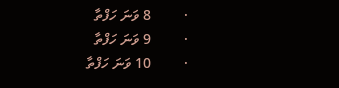·         8 ވަނަ ހަފްތާ
·         9 ވަނަ ހަފްތާ
·         10 ވަނަ ހަފްތާ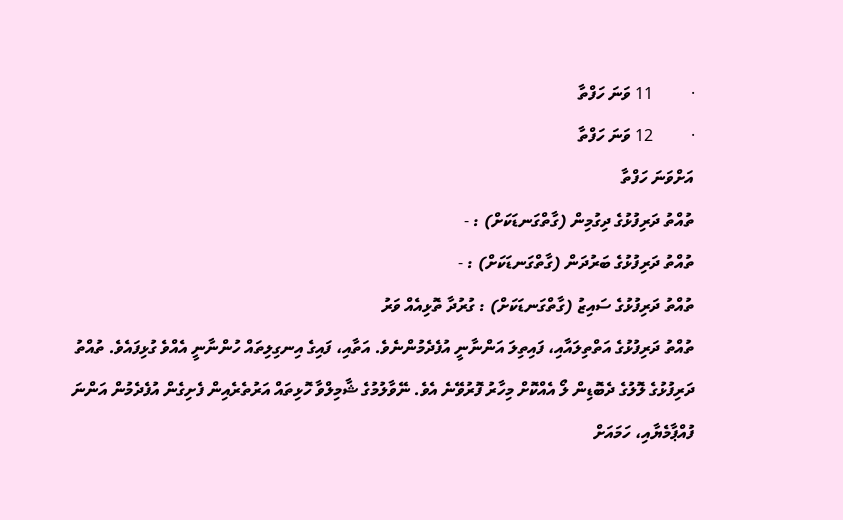·         11 ވަނަ ހަފްތާ
·         12 ވަނަ ހަފްތާ
އަށްވަނަ ހަފްތާ
ތުއްތު ދަރިފުޅުގެ ދިގުމިން (ގާތްގަނޑަކަށް) : -
ތުއްތު ދަރިފުޅުގެ ބަރުދަން (ގާތްގަނޑަކަށް) : -
ތުއްތު ދަރިފުޅުގެ ސައިޒު (ގާތްގަނޑަކަށް) : ގުރުދާ ތޮޅިއެއް ވަރު
ތުއްތު ދަރިފުޅުގެ އަތްތިލައާއި، ފައިތިލަ އަންނާނީ އުފެދެމުންނެވެ. އަތާއި، ފައިގެ އިނގިލިތައް ހުންނާނީ އެއްވެ ގުޅިފައެވެ. ތުއްތު ދަރިފުޅުގެ ލޮލުގެ ދެބޮޑިން ލޯ އެއްކޮށް މިހާރު ފޮރުވޭނެ އެވެ. ނޭވާލުމުގެ ޝާމިލްވާ ހޮޅިތައް އަރުތެރެއިން ފެށިގެން އުފެދެމުން އަންނަ ފުއްޕާމެޔާއި، ހަމައަށް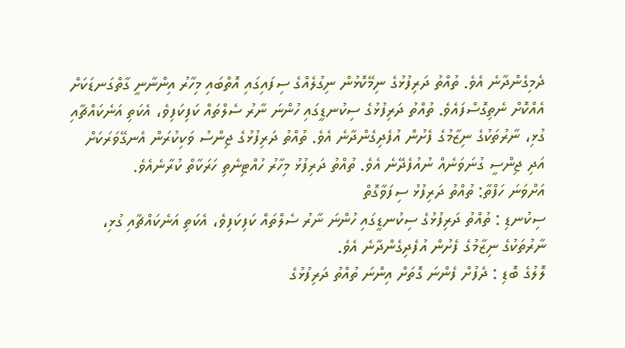ދެމިގެންދާނެ އެވެ. ތުއްތު ދަރިފުޅުގެ ނިމޭކޮޅުން ނިގުލެއްގެ ސިފައިގައި އޮތްބައި މިހާރު އިންނާނީ ގާތްގަނޑަކަށް އެއްކޮށް ނެތިގޮސްފައެވެ. ތުއްތު ދަރިފުޅުގެ ސިކުނޑީގައި ހުންނަ ނާރު ސެލްތައް ކަފިކަފިވެ، އެކަތި އަނެކައްޗާއި ގުޅި، ނާރުތަކުގެ ނިޒާމުގެ ފެށުން އުފެދިގެންދާނެ އެވެ. ތުއްތު ދަރިފުޅުގެ ޖިންސު ވަކިކުރަން އެނގޭވަރަކަށް އަދި ޖިންސީ ގުނަވަނެއް ނުއުފެދޭނެ އެވެ. ތުއްތު ދަރިފުޅު މިހާރު ހުއްޓިނެތި ހަރަކާތް ކުރާނެއެވެ.
އަށްވަނަ ހަފްތާ: ތުއްތު ދަރިފުޅު ސިފަވާގޮތް
ސިކުނޑި : ތުއްތު ދަރިފުޅުގެ ސިކުނޑީގައި ހުންނަ ނާރު ސެލްތައް ކަފިކަފިވެ، އެކަތި އަނެކައްޗާއި ގުޅި، ނާރުތަކުގެ ނިޒާމުގެ ފެށުން އުފެދިގެންދާނެ އެވެ.
ލޮލުގެ ބޮޑި : ދެފުށް ފެންނަ ގޮތަށް އިންނަ ތުއްތު ދަރިފުޅުގެ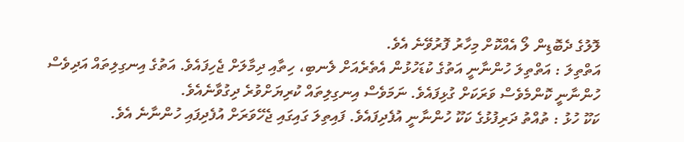ލޮލުގެ ދެބޮޑިން ލޯ އެއްކޮށް މިހާރު ފޮރުވޭނެ އެވެ.
އަތްތިލަ : އަތްތިލަ ހުންނާނީ އަތުގެ ކުޑަހުޅުން އެތެރެއަށް ލެނބި، ހިތާއި ދިމާލަށް ޖެހިފައެވެ. އަތުގެ އިނގިލިތައް އަދިވެސް ހުންނާނީ ކޮންމެވެސް ވަރަކަށް ގުޅިފައެވެ. ނަމަވެސް އިނގިލިތައް ކުރިޔަށްވުރެ ދިގުވާނެއެވެ.
ކަކޫ ހުޅު : ތުއްތު ދަރިފުޅުގެ ކަކޫ ހުންނާނީ އުފެދިފައެވެ. ފައިތިލަ ގައިގައި ޖެހޭވަރަށް އުފެދިފައި ހުންނާނެ އެވެ.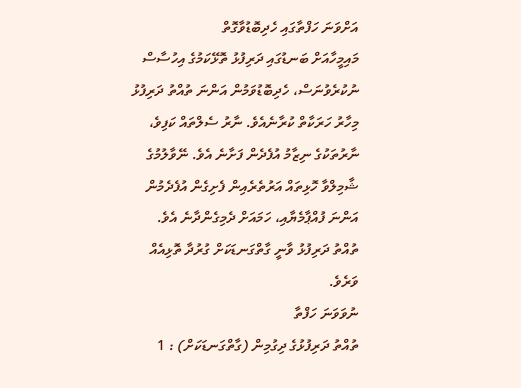އަށްވަނަ ހަފްތާގައި ހެދިބޮޑުވާގޮތް
މައިމީހާއަށް ބަނޑުގައި ދަރިފުޅު ތޮޅޭކަމުގެ އިހުސާސް ނުކުރެވުނަސް، ހެދިބޮޑުވަމުން އަންނަ ތުއްތު ދަރިފުޅު މިހާރު ހަރަކާތް ކުރާނެއެވެ. ނާރު ސެލްތައް ކަފިވެ، ނާރުތަކުގެ ނިޒާމު އުފެދެން ފަށާނެ އެވެ. ނޭވާލުމުގެ ޝާމިލްވާ ހޮޅިތައް އަރުތެރެއިން ފެށިގެން އުފެދެމުން އަންނަ ފުއްޕާމެޔާއި، ހަމައަށް ދެމިގެންދާނެ އެވެ. ތުއްތު ދަރިފުޅު ވާނީ ގާތްގަނޑަކަށް ގުރުދާ ތޮޅިއެއް ވަރެވެ.
ނުވަވަނަ ހަފްތާ
ތުއްތު ދަރިފުޅުގެ ދިގުމިން (ގާތްގަނޑަކަށް) : 1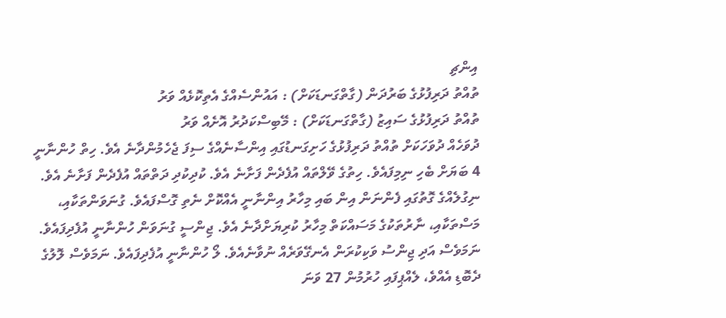އިންޗި
ތުއްތު ދަރިފުޅުގެ ބަރުދަން (ގާތްގަނޑަކަށް) : އައުންސެއްގެ އެތިކޮޅެއް ވަރު
ތުއްތު ދަރިފުޅުގެ ސައިޒު (ގާތްގަނޑަކަށް) : މޭބިސްކަދުރު އޮށެއް ވަރު
ދުވަހެއް ދުވަހަކަށް ތުއްތު ދަރިފުޅުގެ ހަށިގަނޑުގައި އިންސާނެއްގެ ސިފަ ޖެހެމުންދާނެ އެވެ. ހިތް ހުންނާނީ 4 ބަޔަށް ބެހި ނިމިފައެވެ. ހިތުގެ ވޭލްތައް އުފެދެން ފަށާނެ އެވެ. ކުދިކުދި ދަތްތައް އުފެދެން ފަށާނެ އެވެ. ނިގުލެއްގެ ގޮތުގައި ފެންނަން އިން ބައި މިހާރު އިންނާނީ އެއްކޮށް ނެތި ގޮސްފައެވެ. ގުނަވަންތަކާއި، މަސްތަކާއި، ނާރުތަކުގެ މަސައްކަތް މިހާރު ކުރިޔަށްދާނެ އެވެ. ޖިންސީ ގުނަވަން ހުންނާނީ އުފެދިފައެވެ. ނަމަވެސް އަދި ޖިންސު ވަކިކުރަން އެނގޭވަރެއް ނުވާނެއެވެ. ލޯ ހުންނާނީ އުފެދިފައެވެ. ނަމަވެސް ލޮލުގެ ދެބޮޑި އެއްވެ، ލެއްޕިފައި ހުރުމުން 27 ވަނަ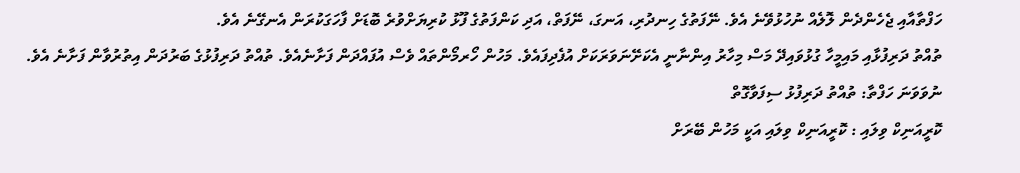ހަފްތާއާއި ޖެހެންދެން ލޮލެއް ނުހުޅުވޭނެ އެވެ. ނޭފަތުގެ ހިނދުރި، އަނގަ، ނޭފަތް، އަދި ކަންފަތުގެ ފޫޅު ކުރިޔަށްވުރެ ބޮޑަށް ފާހަގަކުރަން އެނގޭނެ އެވެ.
ތުއްތު ދަރިފުޅާއި މައިމީހާ ގުޅުވައިދޭ މަސް މިހާރު އިންނާނީ އެކަށޭނަވަރަކަށް އުފެދިފައެވެ. މަހުން ހޯރމޯންތައް ވެސް އުފައްދަން ފަށާނެއެވެ. ތުއްތު ދަރިފުޅުގެ ބަރުދަން އިތުރުވާން ފަށާނެ އެވެ.
ނުވަވަނަ ހަފްތާ: ތުއްތު ދަރިފުޅު ސިފަވާގޮތް
ކޮރީއަނިކް ވިލައި : ކޮރީއަނިކް ވިލައި އަކީ މަހުން ބޭރަށް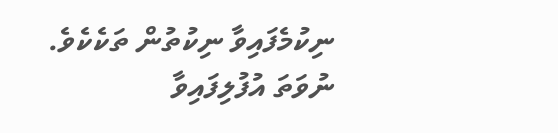ނިކުމެފައިވާ ނިކުތުން ތަކެކެވެ. ނުވަތަ އުފުލިފައިވާ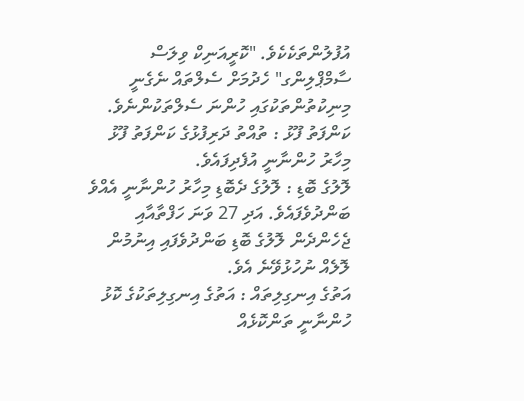އުފުލުންތަކެކެވެ. "ކޮރީއަނިކް ވިލަސް ސާމްޕްލިންގ" ހެދުމަށް ސެލްތައް ނެގެނީ މިނިކުތުންތަކުގައި ހުންނަ ސެލްތަކުންނެވެ.
ކަންފަތު ފޫޅު : ތުއްތު ދަރިފުޅުގެ ކަންފަތު ފޫޅު މިހާރު ހުންނާނީ އުފެދިފައެވެ.
ލޮލުގެ ބޮޑި : ލޮލުގެ ދެބޮޑި މިހާރު ހުންނާނީ އެއްވެ ބަންދުވެފައެވެ. އަދި 27 ވަނަ ހަފްތާއާއި ޖެހެންދެން ލޮލުގެ ބޮޑި ބަންދުވެފައި އިނުމުން ލޮލެއް ނުހުޅުވޭނެ އެވެ.
އަތުގެ އިނގިލިތައް : އަތުގެ އިނގިލިތަކުގެ ކޮޅު ހުންނާނީ ތަންކޮޅެއް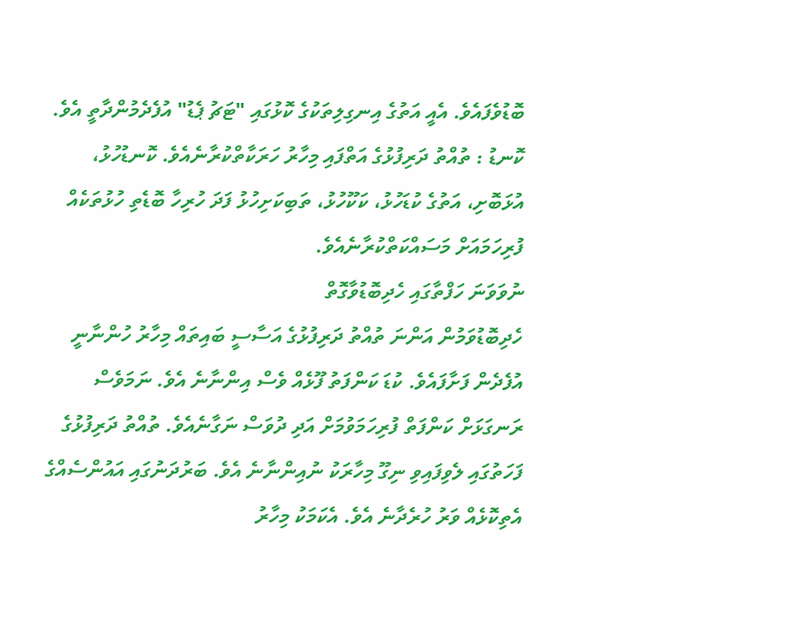ބޮޑުވެފައެވެ. އެއީ އަތުގެ އިނގިލިތަކުގެ ކޮޅުގައި "ޓަޗު ޕެޑު" އުފެދެމުންދާތީ އެވެ.
ކޮނޑު : ތުއްތު ދަރިފުޅުގެ އަތްފައި މިހާރު ހަރަކާތްކުރާނެއެވެ. ކޮނޑުހުޅު، އުޅަބޮށި، އަތުގެ ކުޑަހުޅު، ކަކޫހުޅު، ތަބިކަށިހުޅު ފަދަ ހުރިހާ ބޮޑެތި ހުޅުތަކެއް ފުރިހަމައަށް މަސައްކަތްކުރާނެއެވެ.
ނުވަވަނަ ހަފްތާގައި ހެދިބޮޑުވާގޮތް
ހެދިބޮޑުވަމުން އަންނަ ތުއްތު ދަރިފުޅުގެ އަސާސީ ބައިތައް މިހާރު ހުންނާނީ އުފެދެން ފަށާފައެވެ. ކުޑަ ކަންފަތު ފޫޅެއް ވެސް އިންނާނެ އެވެ. ނަމަވެސް ރަނގަޅަށް ކަންފަތް ފުރިހަމަވުމަށް އަދި ދުވަސް ނަގާނެއެވެ. ތުއްތު ދަރިފުޅުގެ ފަހަތުގައި ލެވިފައިވި ނިގޫ މިހާރަކު ނުއިންނާނެ އެވެ. ބަރުދަނުގައި އައުންސެއްގެ އެތިކޮޅެއް ވަރު ހުރެދާނެ އެވެ. އެކަމަކު މިހާރު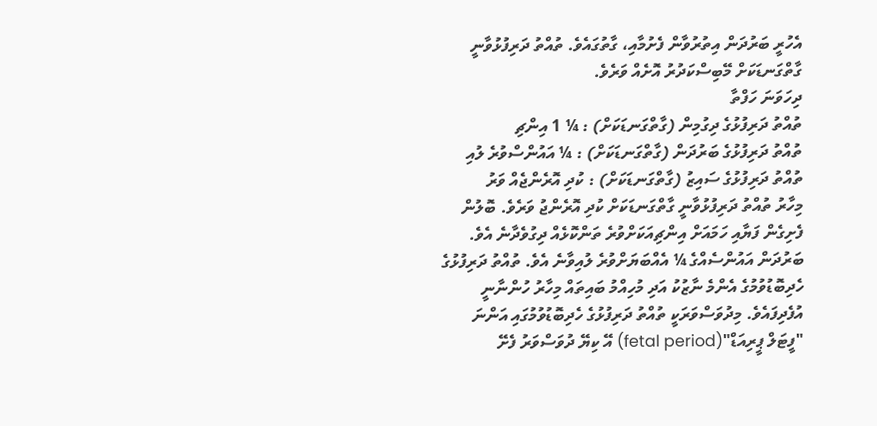އެހުރީ ބަރުދަން އިތުރުވާން ފެށުމާއި، ގާތުގައެވެ. ތުއްތު ދަރިފުޅުވާނީ ގާތްގަނޑަކަށް މޭބިސްކަދުރު އޮށެއް ވަރެވެ.
ދިހަވަނަ ހަފްތާ
ތުއްތު ދަރިފުޅުގެ ދިގުމިން (ގާތްގަނޑަކަށް) : ¼ 1 އިންޗި
ތުއްތު ދަރިފުޅުގެ ބަރުދަން (ގާތްގަނޑަކަށް) : ¼ އައުންސްވުރެ ލުއި
ތުއްތު ދަރިފުޅުގެ ސައިޒު (ގާތްގަނޑަކަށް) : ކުދި އޮރެންޖެއް ވަރު
މިހާރު ތުއްތު ދަރިފުޅުވާނީ ގާތްގަނޑަކަށް ކުދި އޮރެންޖު ވަރެވެ. ބޮލުން ފެށިގެން ފަޔާއި ހަމައަށް އިންޗިއަކަށްވުރެ ތަންކޮޅެއް ދިގުވެދާނެ އެވެ. ބަރުދަން އައުންސެއްގެ ¼ އެއްބަޔަށްވުރެ ލުއިވާނެ އެވެ. ތުއްތު ދަރިފުޅުގެ ހެދިބޮޑުވުމުގެ އެންމެ ނާޒުކު އަދި މުހިއްމު ބައިތައް މިހާރު ހުންނާނީ އުފެދިފައެވެ. މިދުވަސްވަރަކީ ތުއްތު ދަރިފުޅުގެ ހެދިބޮޑުވުމުގައި އަންނަ "ފީޓަލް ޕީރިއަޑް"(fetal period) އޭ ކިޔޭ ދުވަސްވަރު ފެށޭ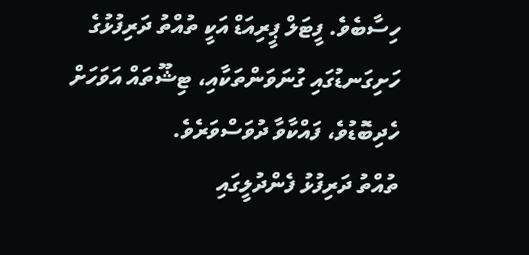ހިސާބެވެ. ފީޓަލް ޕީރިއަޑް އަކީ ތުއްތު ދަރިފުޅުގެ ހަށިގަނޑުގައި ގުނަވަންތަކާއި، ޓިޝޫތައް އަވަހަށް ހެދިބޮޑުވެ، ފައްކާވާ ދުވަސްވަރެވެ.
ތުއްތު ދަރިފުޅު ފެންދުލީގައި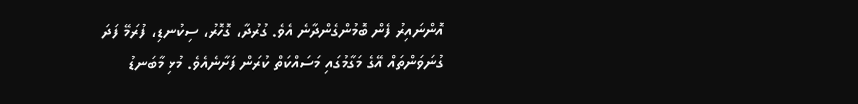އޮންނައިރު ފެން ބޮމުންގެންދާނެ އެވެ. ގުރުދާ، ގޮހޮރު، ސިކުނޑި، ފުރަމޭ ފަދަ ގުނަވަންތައް އޭގެ މަގާމުގައި މަސައްކަތް ކުރަން ފަށާނެއެވެ. މުޅި މާބަނޑު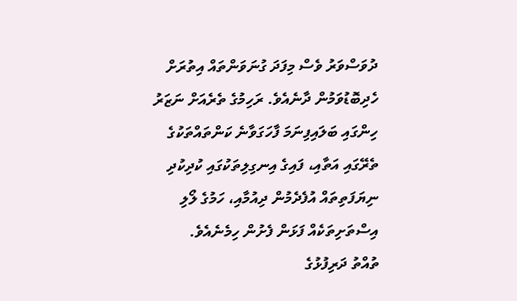ދުވަސްވަރު ވެސް މިފަދަ ގުނަވަންތައް އިތުރަށް ހެދިބޮޑުވަމުން ދާނެއެވެ. ރަހިމުގެ ތެރެއަށް ނަޒަރު ހިންގައި ބަލައިފިނަމަ ފާހަގަވާނެ ކަންތައްތަކުގެ ތެރޭގައި އަތާއި، ފައިގެ އިނގިލިތަކުގައި ކުދިކުދި ނިޔަފަތިތައް އުފެދެމުން ދިއުމާއި، ހަމުގެ ލޯލި އިސްތަށިތަކެއް ފަޅަން ފެށުން ހިމެނެއެވެ.
ތުއްތު ދަރިފުޅުގެ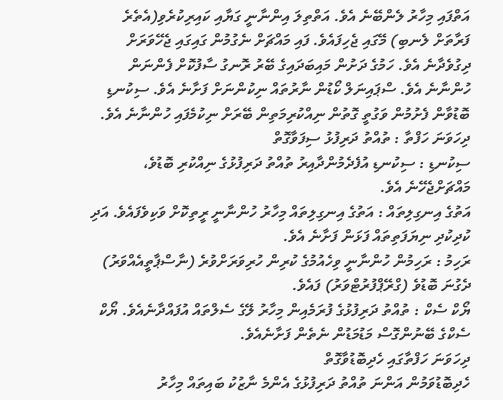އަތްފައި މިހާރު ލެންބޭނެ އެވެ. އަތްތިލަ އިންނާނީ ގަޔާއި ކައިރިކުރެވި(އެތެރެ ފަރާތަށް ލެނބި) މޭގައި ޖެހިފައެވެ. ފައި މައްޗަށް ނެގުމުން ގައިގައި ޖެހޭވަރަށް ދިގުވެދާނެ އެވެ. ހަމުގެ ދަށުން މައިބަދައިގެ ބޭރު ރޮނގު ސާފުކޮށް ފެންނަން ހުންނާނެ އެވެ. ސްޕައިނަލް ކޯޑުން ނާރުތައް ނިކުންނަށް ފަށާނެ އެވެ. ސިކުނޑި ބޮޑުވާން ފެށުމުން ވަގުތީ ގޮތުން ނިއްކުރިމަތިން ބޭރަށް ނިކުމެފައި ހުންނާނެ އެވެ.
ދިހަވަނަ ހަފްތާ : ތުއްތު ދަރިފުޅު ސިފަވާގޮތް
ސިކުނޑި : ސިކުނޑި އުފެދެމުންދާއިރު ތުއްތު ދަރިފުޅުގެ ނިއްކުރި ބޮޑުވެ، މައްޗަށްޖެހޭނެ އެވެ.
އަތުގެ އިނގިލިތައް : އަތުގެ އިނގިލިތައް މިހާރު ހުންނާނީ ރީތިކޮށް ވަކިވެފައެވެ. އަދި ކުދިކުދި ނިޔަފަތިތައް ފަޅަން ފަށާނެ އެވެ.
ރަހިމު : ރަހިމުން ހުންނާނީ ވިހެއުމުގެ ކުރިން ހުރިވަރަށްވުރެ (ނާސްޕާތީއެއްވަރު) ދެގުނަ ބޮޑުވެ (ގްރޭޕްފުރުޓްވަރު) ފައެވެ.
ޔޯކް ސެކް : ތުއްތު ދަރިފުޅުގެ ފުރަމެއިން މިހާރު ލޭގެ ސެލްތައް އުފައްދާނެއެވެ. ޔޯކް ސެކްގެ ބޭނުންގޮސް މަޑުމަޑުން ނެތެން ފަށާނެއެވެ.
ދިހަވަނަ ހަފްތާގައި ހެދިބޮޑުވާގޮތް
ހެދިބޮޑުވަމުން އަންނަ ތުއްތު ދަރިފުޅުގެ އެންމެ ނާޒުކު ބައިތައް މިހާރު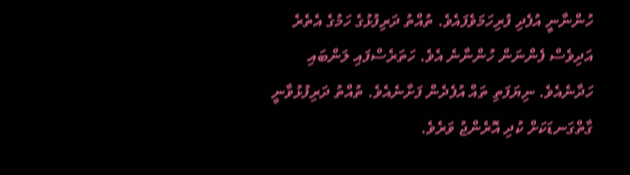ހުންނާނީ އުފެދި ފުރިހަމަވެފައެވެ. ތުއްތު ދަރިފުޅުގެ ހަމުގެ އެތެރެ އަދިވެސް ފެންނަން ހުންނާނެ އެވެ. ހަތަރެސްފައި ލަންބައި ހަދާނެއެވެ. ނިޔަފަތި ތައް އުފެދެން ފަށާނެއެވެ. ތުއްތު ދަރިފުޅުވާނީ ގާތްގަނޑަކަށް ކުދި އޮރެންޖު ވަރެވެ.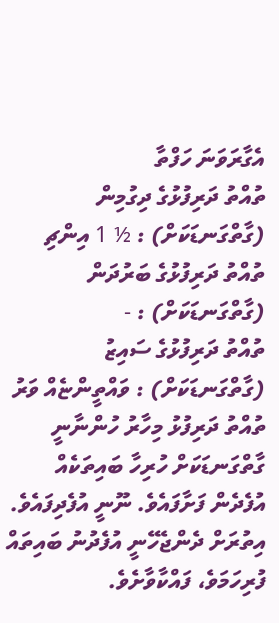އެގާރަވަނަ ހަފްތާ
ތުއްތު ދަރިފުޅުގެ ދިގުމިން (ގާތްގަނޑަކަށް) : ½ 1 އިންޗި
ތުއްތު ދަރިފުޅުގެ ބަރުދަން (ގާތްގަނޑަކަށް) : -
ތުއްތު ދަރިފުޅުގެ ސައިޒު (ގާތްގަނޑަކަށް) : ވައްތީންޏެއް ވަރު
ތުއްތު ދަރިފުޅު މިހާރު ހުންނާނީ ގާތްގަނޑަކަށް ހުރިހާ ބައިތަކެއް އުފެދެން ފަށާފައެވެ. ނޫނީ އުފެދިފައެވެ. އިތުރަށް ދެންޖެހޭނީ އުފެދުނު ބައިތައް ފުރިހަމަވެ، ފައްކާވާށެވެ.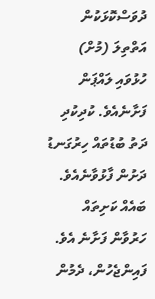ދުވަސްކޮޅަކުން އަތްތިލަ (މުށް) ހުޅުވައި ލައްޕަން ފަށާނެއެވެ. ކުދިކުދި ދަތު ބުޑުތައް ހިރުގަނޑު ދަށުން ފާޅުވާނެއެވެ. ބައެއް ކަށިތައް ހަރުވާން ފަށާނެ އެވެ.
ފައިންޖެހުން، ދެމުން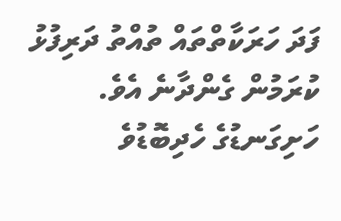ފަދަ ހަރަކާތްތައް ތުއްތު ދަރިފުޅު ކުރަމުން ގެންދާނެ އެވެ. ހަށިގަނޑުގެ ހެދިބޮޑުވެ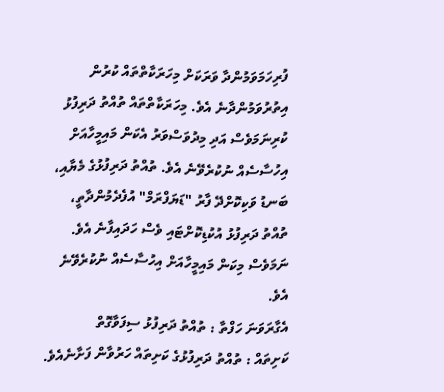ފުރިހަމަވަމުންދާ ވަރަކަށް މިހަރަކާތްތައް ކުރުން އިތުރުވަމުންދާނެ އެވެ. މިހަރަކާތްތައް ތުއްތު ދަރިފުޅު ކުރިނަމަވެސް އަދި މިދުވަސްވަރު އެކަން މައިމީހާއަށް އިހުސާސެއް ނުކުރެވޭނެ އެވެ. ތުއްތު ދަރިފުޅުގެ މެޔާއި، ބަނޑު ވަކިކޮށްދޭ ފާރު "ޑަޔަފްރަމް" އުފެދެމުންދާތީ، ތުއްތު ދަރިފުޅު އުކުޑިކޮށްޓައި ވެސް ހަދައިފާނެ އެވެ. ނަމަވެސް މިކަން މައިމީހާއަށް އިހުސާސެއް ނުކުރެވޭނެ އެވެ.
އެގާރަވަނަ ހަފްތާ : ތުއްތު ދަރިފުޅު ސިފަވާގޮތް
ކަށިތައް : ތުއްތު ދަރިފުޅުގެ ކަށިތައް ހަރުވާން ފަށާނެއެވެ.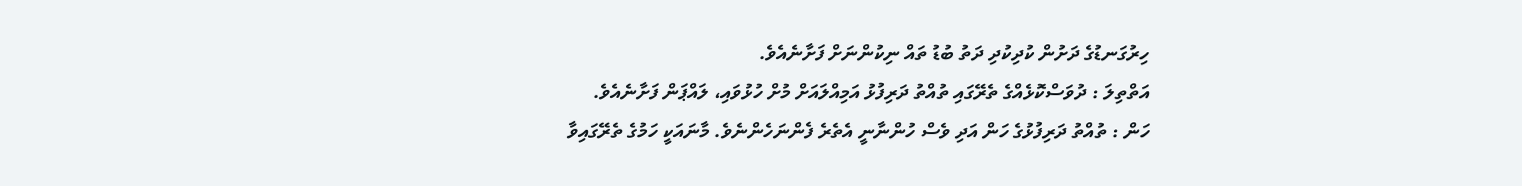ހިރުގަނޑުގެ ދަށުން ކުދިކުދި ދަތު ބުޑު ތައް ނިކުންނަށް ފަށާނެއެވެ.
އަތްތިލަ : ދުވަސްކޮޅެއްގެ ތެރޭގައި ތުއްތު ދަރިފުޅު އަމިއްލައަށް މުށް ހުޅުވައި، ލައްޕަން ފަށާނެއެވެ.
ހަން : ތުއްތު ދަރިފުޅުގެ ހަން އަދި ވެސް ހުންނާނީ އެތެރެ ފެންނަހެންނެވެ. މާނައަކީ ހަމުގެ ތެރޭގައިވާ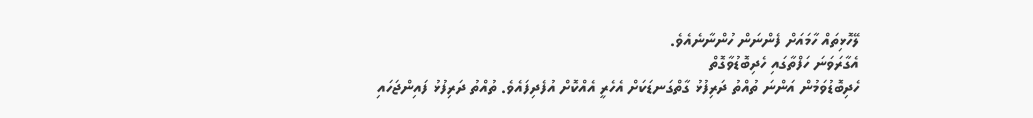ލޭހޮޅިތައް ހާމައަށް ފެންނަން ހުންނާނެއެވެ.
އެގާރަވަނަ ހަފްތާގައި ހެދިބޮޑުވާގޮތް
ހެދިބޮޑުވަމުން އަންނަ ތުއްތު ދަރިފުޅު ގާތްގަނޑަކަށް އެހެރީ އެއްކޮށް އުފެދިފައެވެ. ތުއްތު ދަރިފުޅު ފައިންޖަހައި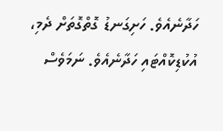ހަދާނެއެވެ. ހަށިގަނޑު ގޮތްގޮތަށް ދެމި، އުކުޑިކޮއްޓައި ހަދާނެއެވެ. ނަމަވެސް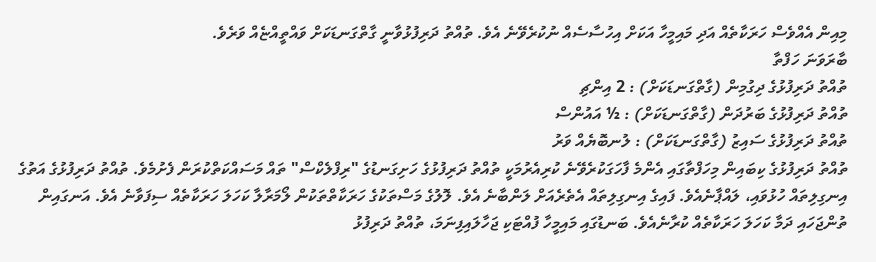މިއިން އެއްވެސް ހަރަކާތެއް އަދި މައިމީހާ އަކަށް އިހުސާސެއް ނުކުރެވޭނެ އެވެ. ތުއްތު ދަރިފުޅުވާނީ ގާތްގަނޑަކަށް ވައްތީއްޏެއް ވަރެވެ.
ބާރަވަނަ ހަފްތާ
ތުއްތު ދަރިފުޅުގެ ދިގުމިން (ގާތްގަނޑަކަށް) : 2 އިންޗި
ތުއްތު ދަރިފުޅުގެ ބަރުދަން (ގާތްގަނޑަކަށް) : ½ އައުންސް
ތުއްތު ދަރިފުޅުގެ ސައިޒު (ގާތްގަނޑަކަށް) : ލުނބޮޔެއް ވަރު
ތުއްތު ދަރިފުޅުގެ ކިބައިން މިހަފްތާގައި އެންމެ ފާހަގަކުރެވޭނެ ކުރިއެރުމަކީ ތުއްތު ދަރިފުޅުގެ ހަށިގަނޑުގެ "ރިފްލެކްސް" ތައް މަސައްކަތްކުރަން ފެށުމެވެ. ތުއްތު ދަރިފުޅުގެ އަތުގެ އިނގިލިތައް ހުޅުވައި، ލައްޕާނެއެވެ. ފައިގެ އިނގިލިތައް އެތެރެއަށް ލަންބާނެ އެވެ. ލޮލުގެ މަސްތަކުގެ ހަރަކާތްތަކުން ލޯމަރާލާ ކަހަލަ ހަރަކާތެއް ސިފަވާނެ އެވެ. އަނގައިން ތުންޖަހައި ދަމާ ކަހަލަ ހަރަކާތެއް ކުރާނެއެވެ. ބަނޑުގައި މައިމީހާ ފުއްޓަކި ޖަހާލައިފިނަމަ، ތުއްތު ދަރިފުޅު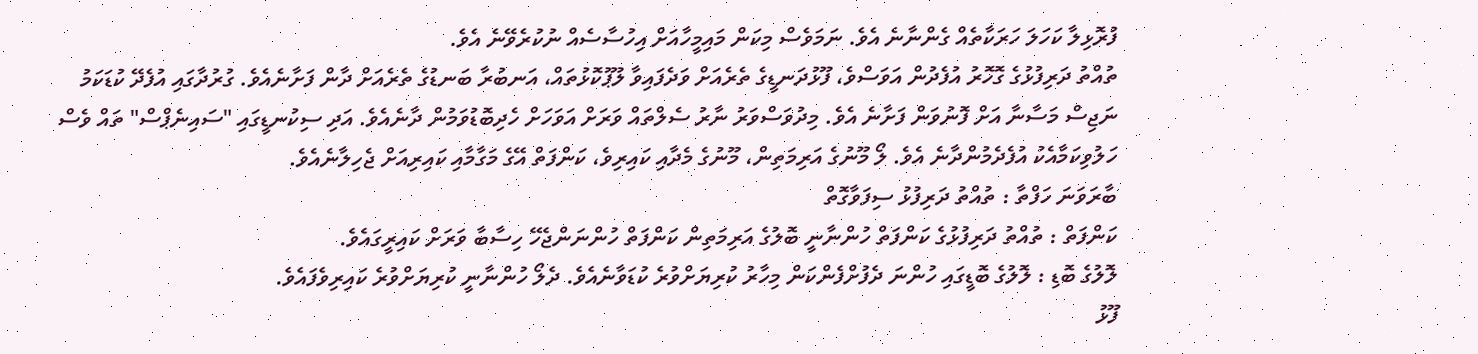ފުރޮޅިލާ ކަހަލަ ހަރަކާތެއް ގެންނާނެ އެވެ. ނަމަވެސް މިކަން މައިމީހާއަށް އިހުސާސެއް ނުކުރެވޭނެ އެވެ.
ތުއްތު ދަރިފުޅުގެ ގޮހޮރު އުފެދުން އަވަސްވެ، ފޫޅުދަނޑީގެ ތެރެއަށް ވަދެފައިވާ ލޫޕުކޮޅުތައް، އަނބުރާ ބަނޑުގެ ތެރެއަށް ދާން ފަށާނެއެވެ. ގުރުދާގައި އުފެދޭ ކުޑަކަމު ނަޖިސް މަސާނާ އަށް ފޮނުވަން ފަށާނެ އެވެ. މިދުވަސްވަރު ނާރު ސެލްތައް ވަރަށް އަވަހަށް ހެދިބޮޑުވަމުން ދާނެއެވެ. އަދި ސިކުނޑީގައި "ސައިނެޕްސް" ތައް ވެސް ހަލުވިކަމާއެކު އުފެދެމުންދާނެ އެވެ. ލޯ މޫނުގެ އަރިމަތިން، މޫނުގެ މެދާއި ކައިރިވެ، ކަންފަތް އޭގެ މަގާމާއި ކައިރިއަށް ޖެހިލާނެއެވެ.
ބާރަވަނަ ހަފްތާ : ތުއްތު ދަރިފުޅު ސިފަވާގޮތް
ކަންފަތް : ތުއްތު ދަރިފުޅުގެ ކަންފަތް ހުންނާނީ ބޮލުގެ އަރިމަތިން ކަންފަތް ހުންނަންޖެހޭ ހިސާބާ ވަރަށް ކައިރީގައެވެ.
ލޮލުގެ ބޮޑި : ލޮލުގެ ބޮޑީގައި ހުންނަ ދެފުށްފެންކަން މިހާރު ކުރިޔަށްވުރެ ކުޑަވާނެއެވެ. ދެލޯ ހުންނާނީ ކުރިޔަށްވުރެ ކައިރިވެފައެވެ.
ފޫޅު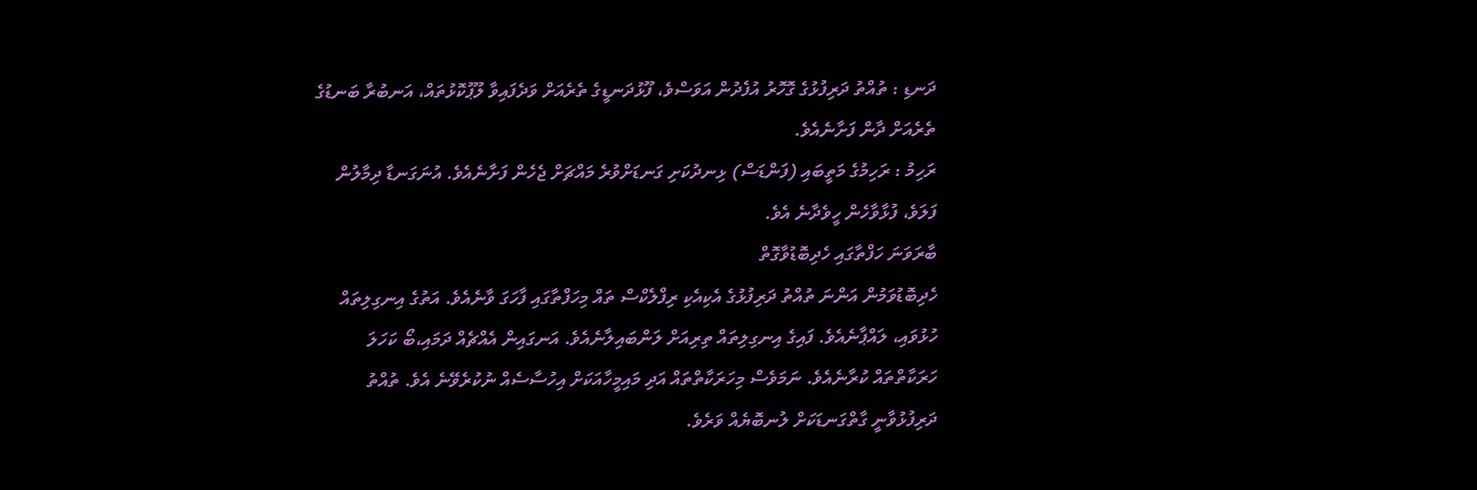ދަނޑި : ތުއްތު ދަރިފުޅުގެ ގޮހޮރު އުފެދުން އަވަސްވެ، ފޫޅުދަނޑީގެ ތެރެއަށް ވަދެފައިވާ ލޫޕުކޮޅުތައް، އަނބުރާ ބަނޑުގެ ތެރެއަށް ދާން ފަށާނެއެވެ.
ރަހިމު : ރަހިމުގެ މަތީބައި (ފަންޑަސް) ޅިނދުކަށި ގަނޑަށްވުރެ މައްޗަށް ޖެހެން ފަށާނެއެވެ. އުނަގަނޑާ ދިމާލުން ފަލަވެ، ފުޅާވާހެން ހީވެދާނެ އެވެ.
ބާރަވަނަ ހަފްތާގައި ހެދިބޮޑުވާގޮތް
ހެދިބޮޑުވަމުން އަންނަ ތުއްތު ދަރިފުޅުގެ އެކިއެކި ރިފްލެކްސް ތައް މިހަފްތާގައި ފާހަގަ ވާނެއެވެ. އަތުގެ އިނގިލިތައް ހުޅުވައި، ލައްޕާނެއެވެ. ފައިގެ އިނގިލިތައް ތިރިއަށް ލަންބައިލާނެއެވެ. އަނގައިން އެއްޗެއް ދަމައި،ބޯ ކަހަލަ ހަރަކާތްތައް ކުރާނެއެވެ. ނަމަވެސް މިހަރަކާތްތައް އަދި މައިމީހާއަކަށް އިހުސާސެއް ނުކުރެވޭނެ އެވެ. ތުއްތު ދަރިފުޅުވާނީ ގާތްގަނޑަކަށް ލުނބޮޔެއް ވަރެވެ.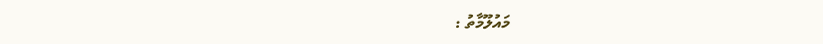މައުލޫމާތު :